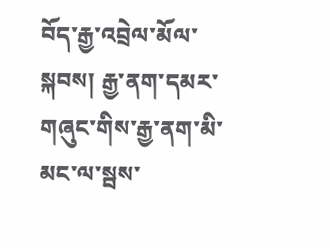བོད་རྒྱ་འབྲེལ་མོལ་སྐབས། རྒྱ་ནག་དམར་གཞུང་གིས་རྒྱ་ནག་མི་མང་ལ་སྦས་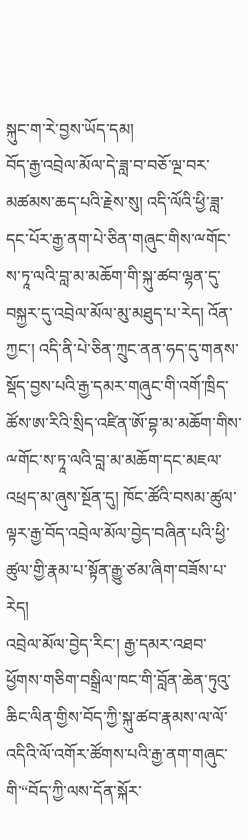སྐུང་ག་རེ་བྱས་ཡོད་དམ།
བོད་རྒྱ་འབྲེལ་མོལ་དེ་ཟླ་བ་བཅོ་ལྔ་བར་མཚམས་ཆད་པའི་རྗེས་སུ། འདི་ལོའི་ཕྱི་ཟླ་དང་པོར་རྒྱ་ནག་པེ་ཅིན་གཞུང་གིས་ྋགོང་ས་ཏཱ་ལའི་བླ་མ་མཆོག་གི་སྐུ་ཚབ་ལྷན་དུ་བསྐྱར་དུ་འབྲེལ་མོལ་མུ་མཐུད་པ་རེད། འོན་ཀྱང་། འདི་ནི་པེ་ཅིན་ཀྲུང་ནན་ཧད་དུ་གནས་སྡོད་བྱས་པའི་རྒྱ་དམར་གཞུང་གི་འགོ་ཁྲིད་ཚོས་ཨ་རིའི་སྲིད་འཛིན་ཨོ་བྷ་མ་མཆོག་གིས་ྋགོང་ས་ཏཱ་ལའི་བླ་མ་མཆོག་དང་མཇལ་འཕྲད་མ་ཞུས་སྔོན་དུ། ཁོང་ཚོའི་བསམ་ཚུལ་ལྟར་རྒྱ་བོད་འབྲེལ་མོལ་བྱེད་བཞིན་པའི་ཕྱི་ཚུལ་གྱི་རྣམ་པ་སྟོན་རྒྱུ་ཙམ་ཞིག་བཟོས་པ་རེད།
འབྲེལ་མོལ་བྱེད་རིང་། རྒྱ་དམར་འཐབ་ཕྱོགས་གཅིག་བསྒྲིལ་ཁང་གི་བློན་ཆེན་ཏུའུ་ཆིང་ལིན་གྱིས་བོད་ཀྱི་སྐུ་ཚབ་རྣམས་ལ་ལོ་འདིའི་ལོ་འགོར་ཚོགས་པའི་རྒྱ་ནག་གཞུང་གི་“བོད་ཀྱི་ལས་དོན་སྐོར་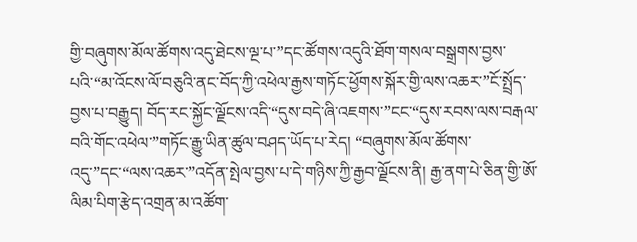གྱི་བཞུགས་མོལ་ཚོགས་འདུ་ཐེངས་ལྔ་པ་”དང་ཚོགས་འདུའི་ཐོག་གསལ་བསྒྲགས་བྱས་པའི་“མ་འོངས་ལོ་བཅུའི་ནང་བོད་ཀྱི་འཕེལ་རྒྱས་གཏོང་ཕྱོགས་སྐོར་གྱི་ལས་འཆར་”ངོ་སྤྲོད་བྱས་པ་བརྒྱུད། བོད་རང་སྐྱོང་ལྗོངས་འདི་“དུས་བདེ་ཞི་འཇགས་”ངང་“དུས་རབས་ལས་བརྒལ་བའི་གོང་འཕེལ་”གཏོང་རྒྱུ་ཡིན་ཚུལ་བཤད་ཡོད་པ་རེད། “བཞུགས་མོལ་ཚོགས་འདུ་”དང་“ལས་འཆར་”འདོན་སྤེལ་བྱས་པ་དེ་གཉིས་ཀྱི་རྒྱབ་ལྗོངས་ནི། རྒྱ་ནག་པེ་ཅིན་གྱི་ཨོ་ལིམ་པིག་རྩེད་འགྲན་མ་འཚོག་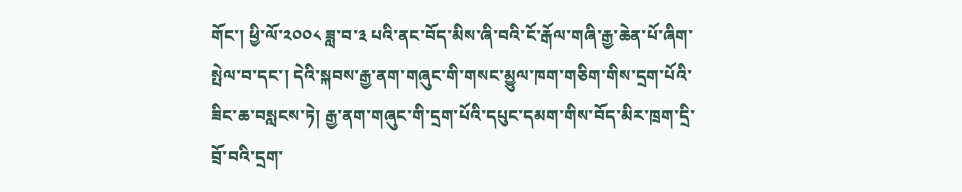གོང་། ཕྱི་ལོ་༢༠༠༨ ཟླ་བ་༣ པའི་ནང་བོད་མིས་ཞི་བའི་ངོ་རྒོལ་གཞི་རྒྱ་ཆེན་པོ་ཞིག་སྤེལ་བ་དང་། དེའི་སྐབས་རྒྱ་ནག་གཞུང་གི་གསང་མྱུལ་ཁག་གཅིག་གིས་དྲག་པོའི་ཟིང་ཆ་བསླངས་ཏེ། རྒྱ་ནག་གཞུང་གི་དྲག་པོའི་དཔུང་དམག་གིས་བོད་མིར་ཁྲག་དྲི་བྲོ་བའི་དྲག་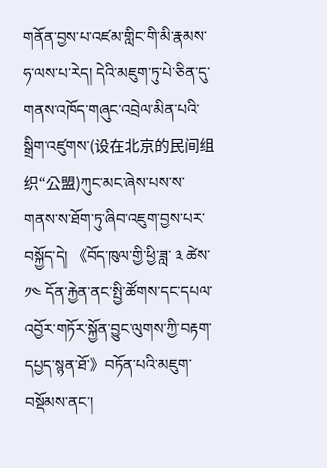གནོན་བྱས་པ་འཛམ་གླིང་གི་མི་རྣམས་ཧ་ལས་པ་རེད། དེའི་མཇུག་ཏུ་པེ་ཅིན་དུ་གནས་འཁོད་གཞུང་འབྲེལ་མིན་པའི་སྒྲིག་འཛུགས་(设在北京的民间组织“公盟)ཀུང་མང་ཞེས་པས་ས་གནས་ས་ཐོག་ཏུ་ཞིབ་འཇུག་བྱས་པར་བསྐྱོད་དེ། 《བོད་ཁུལ་གྱི་ཕྱི་ཟླ་ ༣ ཚེས་ ༡༤ དོན་རྐྱེན་ནང་སྤྱི་ཚོགས་དང་དཔལ་འབྱོར་གཏོར་སྐྱོན་བྱུང་ལུགས་ཀྱི་བརྟག་དཔྱད་སྙན་ཐོ་》བཏོན་པའི་མཇུག་བསྡོམས་ནང་།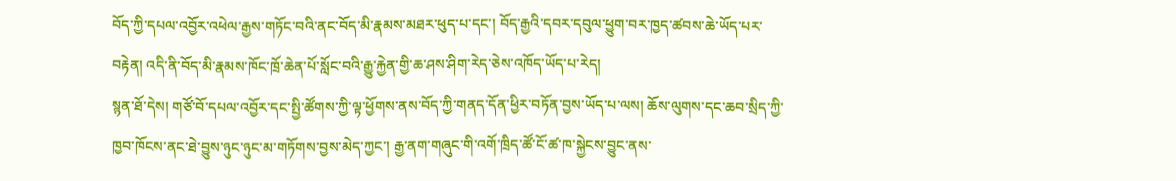བོད་ཀྱི་དཔལ་འབྱོར་འཕེལ་རྒྱས་གཏོང་བའི་ནང་བོད་མི་རྣམས་མཐར་ཕུད་པ་དང་། བོད་རྒྱའི་དབར་དབུལ་ཕྱུག་བར་ཁྱད་ཚབས་ཆེ་ཡོད་པར་བརྟེན། འདི་ནི་བོད་མི་རྣམས་ཁོང་ཁྲོ་ཆེན་པོ་སློང་བའི་རྒྱུ་རྐྱེན་གྱི་ཆ་ཤས་ཤིག་རེད་ཅེས་འཁོད་ཡོད་པ་རེད།
སྙན་ཐོ་དེས། གཙོ་བོ་དཔལ་འབྱོར་དང་སྤྱི་ཚོགས་ཀྱི་ལྟ་ཕྱོགས་ནས་བོད་ཀྱི་གནད་དོན་ཕྱིར་བཏོན་བྱས་ཡོད་པ་ལས། ཆོས་ལུགས་དང་ཆབ་སྲིད་ཀྱི་ཁྱབ་ཁོངས་ནང་ཐེ་བྱུས་ཉུང་ཉུང་མ་གཏོགས་བྱས་མེད་ཀྱང་། རྒྱ་ནག་གཞུང་གི་འགོ་ཁྲིད་ཚོ་ངོ་ཚ་ཁ་སྐྱེངས་བྱུང་ནས་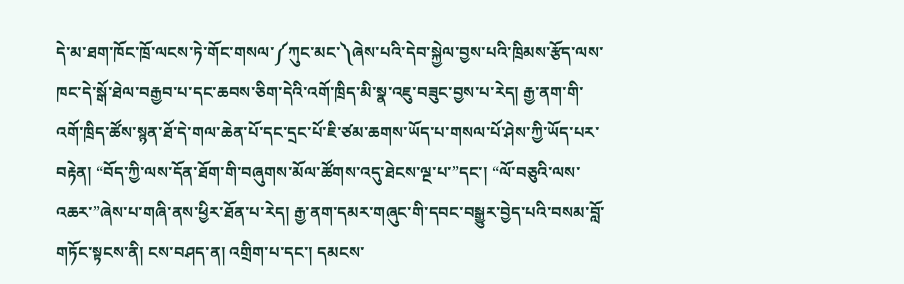དེ་མ་ཐག་ཁོང་ཁྲོ་ལངས་ཏེ་གོང་གསལ་༼ཀུང་མང་༽ཞེས་པའི་དེབ་སྐྱེལ་བྱས་པའི་ཁྲིམས་རྩོད་ལས་ཁང་དེ་སྒོ་ཐེལ་བརྒྱབ་པ་དང་ཆབས་ཅིག་དེའི་འགོ་ཁྲིད་མི་སྣ་འཇུ་བཟུང་བྱས་པ་རེད། རྒྱ་ནག་གི་འགོ་ཁྲིད་ཚོས་སྙན་ཐོ་དེ་གལ་ཆེན་པོ་དང་དྲང་པོ་ཇི་ཙམ་ཆགས་ཡོད་པ་གསལ་པོ་ཤེས་ཀྱི་ཡོད་པར་བརྟེན། “བོད་ཀྱི་ལས་དོན་ཐོག་གི་བཞུགས་མོལ་ཚོགས་འདུ་ཐེངས་ལྔ་པ་”དང་། “ལོ་བཅུའི་ལས་འཆར་”ཞེས་པ་གཞི་ནས་ཕྱིར་ཐོན་པ་རེད། རྒྱ་ནག་དམར་གཞུང་གི་དབང་བསྒྱུར་བྱེད་པའི་བསམ་བློ་གཏོང་སྟངས་ནི། ངས་བཤད་ན། འགྲིག་པ་དང་། དམངས་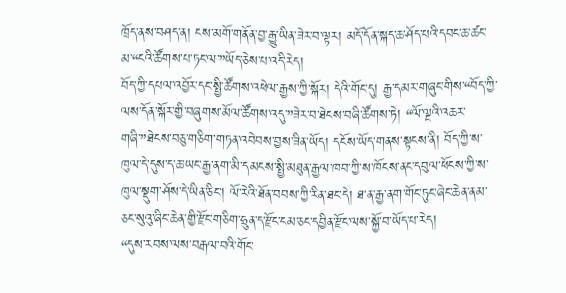ཁྲོད་ནས་བཤད་ན། ངས་མགོ་གནོན་བྱ་རྒྱུ་ཡིན་ཟེར་བ་ལྟར། མདོ་དོན་སྐད་ཆ་ཤོད་པའི་དབང་ཆ་ཚང་མ་“ངའི་ཚོགས་པ་ཏང་ལ་”ཡོད་ཅེས་པ་འདི་རེད།
བོད་ཀྱི་དཔལ་འབྱོར་དང་སྤྱི་ཚོགས་འཕེལ་རྒྱས་ཀྱི་སྐོར། དེའི་གོང་དུ། རྒྱ་དམར་གཞུང་གིས་“བོད་ཀྱི་ལས་དོན་སྐོར་གྱི་བཞུགས་མོལ་ཚོགས་འདུ་”ཟེར་བ་ཐེངས་བཞི་ཚོགས་ཏེ། “ལོ་ལྔའི་འཆར་གཞི་”ཐེངས་བཅུ་གཅིག་གཏན་འབེབས་བྱས་ཟིན་ཡོད། དངོས་ཡོད་གནས་སྟངས་ནི། བོད་ཀྱི་ས་ཁུལ་དེ་དུས་ད་ཆ་ཡང་རྒྱ་ནག་མི་དམངས་སྤྱི་མཐུན་རྒྱལ་ཁབ་ཀྱི་ས་ཁོངས་ནང་དབུལ་ཕོངས་ཀྱི་ས་ཁུལ་སྡུག་ཤོས་དེ་ཡིན་ཅིང་། ལོ་རེའི་ཐོན་བབས་ཀྱི་རིན་ཐང་དེ། ཐ་ན་རྒྱ་ནག་གོང་ཏུང་ཞེང་ཆེན་ནམ་ཅང་སུའུ་ཞིང་ཆེན་གྱི་རྫོང་གཅིག་ཧྲུན་ད་རྫོང་ངམ་ཅང་དབྱིན་རྫོང་ལས་སྐྱོ་བ་ཡོད་པ་རེད།
“དུས་རབས་ལས་བརྒལ་བའི་གོང་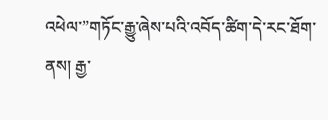འཕེལ་”གཏོང་རྒྱུ་ཞེས་པའི་འབོད་ཚིག་དེ་རང་ཐོག་ནས། རྒྱ་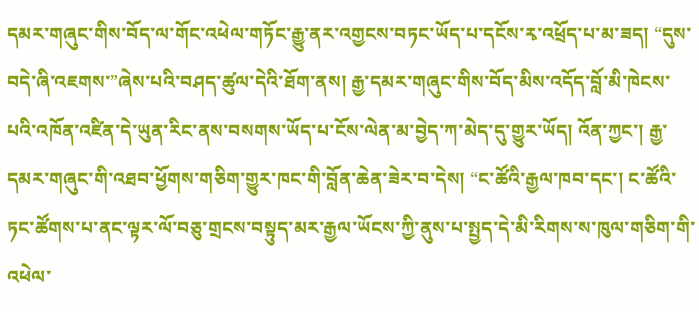དམར་གཞུང་གིས་བོད་ལ་གོང་འཕེལ་གཏོང་རྒྱུ་ནར་འགྱངས་བཏང་ཡོད་པ་དངོས་རྭ་འཕྲོད་པ་མ་ཟད། “དུས་བདེ་ཞི་འཇགས་”ཞེས་པའི་བཤད་ཚུལ་དེའི་ཐོག་ནས། རྒྱ་དམར་གཞུང་གིས་བོད་མིས་འདོད་བློ་མི་ཁེངས་པའི་འཁོན་འཛིན་དེ་ཡུན་རིང་ནས་བསགས་ཡོད་པ་ངོས་ལེན་མ་བྱེད་ཀ་མེད་དུ་གྱུར་ཡོད། འོན་ཀྱང་། རྒྱ་དམར་གཞུང་གི་འཐབ་ཕྱོགས་གཅིག་གྱུར་ཁང་གི་བློན་ཆེན་ཟེར་བ་དེས། “ང་ཚོའི་རྒྱལ་ཁབ་དང་། ང་ཚོའི་ཏང་ཚོགས་པ་ནང་ལྟར་ལོ་བཅུ་གྲངས་བསྟུད་མར་རྒྱལ་ཡོངས་ཀྱི་ནུས་པ་སྤྱད་དེ་མི་རིགས་ས་ཁུལ་གཅིག་གི་འཕེལ་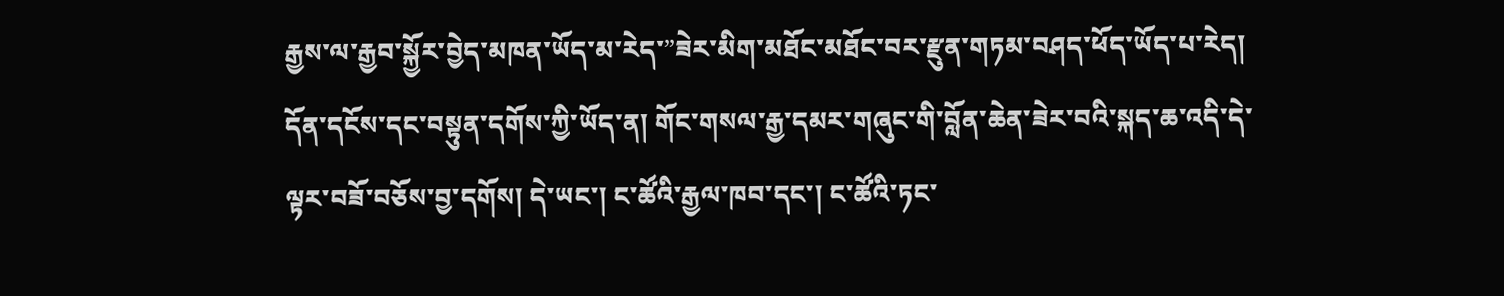རྒྱས་ལ་རྒྱབ་སྐྱོར་བྱེད་མཁན་ཡོད་མ་རེད་”ཟེར་མིག་མཐོང་མཐོང་བར་རྫུན་གཏམ་བཤད་ཕོད་ཡོད་པ་རེད།
དོན་དངོས་དང་བསྟུན་དགོས་ཀྱི་ཡོད་ན། གོང་གསལ་རྒྱ་དམར་གཞུང་གི་བློན་ཆེན་ཟེར་བའི་སྐད་ཆ་འདི་དེ་ལྟར་བཟོ་བཅོས་བྱ་དགོས། དེ་ཡང་། ང་ཚོའི་རྒྱལ་ཁབ་དང་། ང་ཚོའི་ཏང་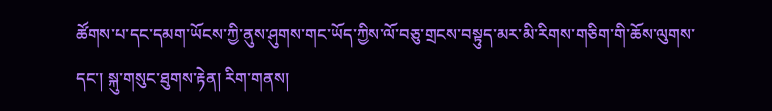ཚོགས་པ་དང་དམག་ཡོངས་ཀྱི་ནུས་ཤུགས་གང་ཡོད་ཀྱིས་ལོ་བཅུ་གྲངས་བསྟུད་མར་མི་རིགས་གཅིག་གི་ཆོས་ལུགས་དང་། སྐུ་གསུང་ཐུགས་རྟེན། རིག་གནས།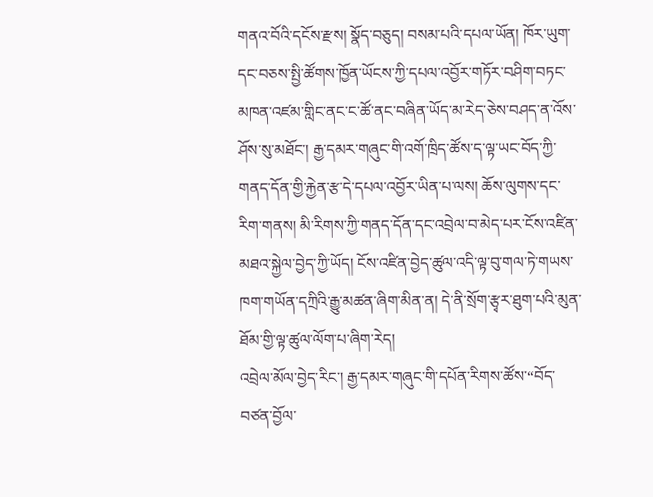གནའ་བོའི་དངོས་རྫས། སྣོད་བཅུད། བསམ་པའི་དཔལ་ཡོན། ཁོར་ཡུག་དང་བཅས་སྤྱི་ཚོགས་ཁྱོན་ཡོངས་ཀྱི་དཔལ་འབྱོར་གཏོར་བཤིག་བཏང་མཁན་འཛམ་གླིང་ནང་ང་ཚོ་ནང་བཞིན་ཡོད་མ་རེད་ཅེས་བཤད་ན་འོས་ཤོས་སུ་མཐོང་། རྒྱ་དམར་གཞུང་གི་འགོ་ཁྲིད་ཚོས་ད་ལྟ་ཡང་བོད་ཀྱི་གནད་དོན་གྱི་རྐྱེན་རྩ་དེ་དཔལ་འབྱོར་ཡིན་པ་ལས། ཆོས་ལུགས་དང་རིག་གནས། མི་རིགས་ཀྱི་གནད་དོན་དང་འབྲེལ་བ་མེད་པར་ངོས་འཛིན་མཐའ་སྐྱེལ་བྱེད་ཀྱི་ཡོད། ངོས་འཛིན་བྱེད་ཚུལ་འདི་ལྟ་བུ་གལ་ཏེ་གཡས་ཁག་གཡོན་དཀྲིའི་རྒྱུ་མཚན་ཞིག་མིན་ན། དེ་ནི་སྲོག་རྩྭར་ཐུག་པའི་མུན་ཐོམ་གྱི་ལྟ་ཚུལ་ལོག་པ་ཞིག་རེད།
འབྲེལ་མོལ་བྱེད་རིང་། རྒྱ་དམར་གཞུང་གི་དཔོན་རིགས་ཚོས་“བོད་བཙན་བྱོལ་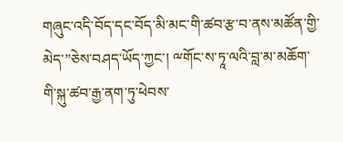གཞུང་འདི་བོད་དང་བོད་མི་མང་གི་ཚབ་རྩ་བ་ནས་མཚོན་གྱི་མེད་”ཅེས་བཤད་ཡོད་ཀྱང་། ྋགོང་ས་ཏཱ་ལའི་བླ་མ་མཆོག་གི་སྐུ་ཚབ་རྒྱ་ནག་ཏུ་ཕེབས་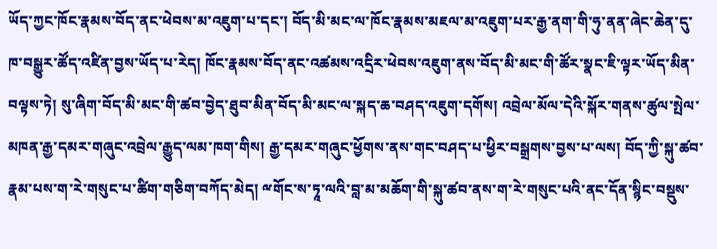ཡོད་ཀྱང་ཁོང་རྣམས་བོད་ནང་ཕེབས་མ་འཇུག་པ་དང་། བོད་མི་མང་ལ་ཁོང་རྣམས་མཇལ་མ་འཇུག་པར་རྒྱ་ནག་གི་ཧུ་ནན་ཞེང་ཆེན་དུ་ཁ་བསྒྱུར་ཚོད་འཛིན་བྱས་ཡོད་པ་རེད། ཁོང་རྣམས་བོད་ནང་འཚམས་འདྲིར་ཕེབས་འཇུག་ནས་བོད་མི་མང་གི་ཚོར་སྣང་ཇི་ལྟར་ཡོད་མིན་བལྟས་ཏེ། སུ་ཞིག་བོད་མི་མང་གི་ཚབ་བྱེད་ཐུབ་མིན་བོད་མི་མང་ལ་སྐད་ཆ་བཤད་འཇུག་དགོས། འབྲེལ་མོལ་དེའི་སྐོར་གནས་ཚུལ་སྤེལ་མཁན་རྒྱ་དམར་གཞུང་འབྲེལ་རྒྱུད་ལམ་ཁག་གིས། རྒྱ་དམར་གཞུང་ཕྱོགས་ནས་གང་བཤད་པ་ཕྱིར་བསྒྲགས་བྱས་པ་ལས། བོད་ཀྱི་སྐུ་ཚབ་རྣམ་པས་ག་རེ་གསུང་པ་ཚིག་གཅིག་བཀོད་མེད། ྋགོང་ས་ཏཱ་ལའི་བླ་མ་མཆོག་གི་སྐུ་ཚབ་ནས་ག་རེ་གསུང་པའི་ནང་དོན་སྙིང་བསྡུས་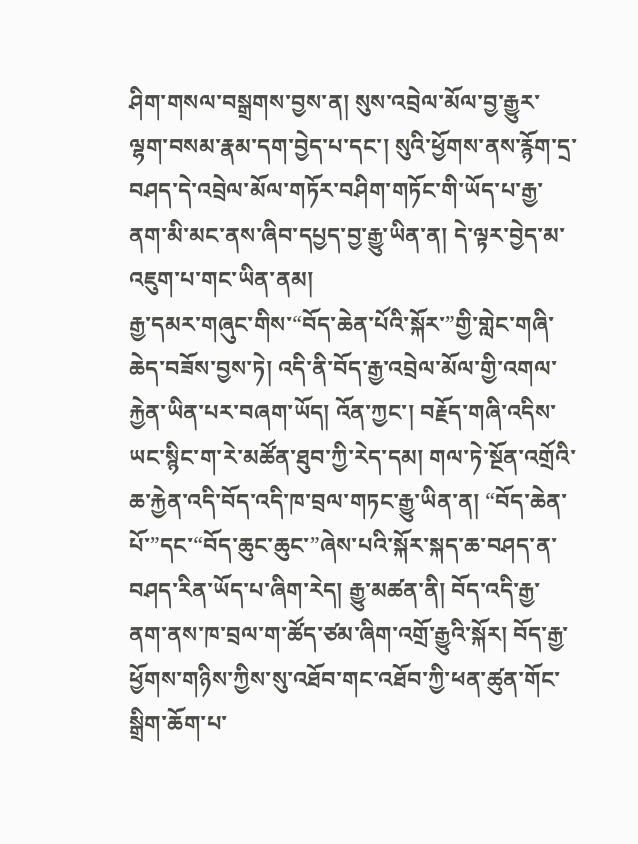ཤིག་གསལ་བསྒྲགས་བྱས་ན། སུས་འབྲེལ་མོལ་བྱ་རྒྱུར་ལྷག་བསམ་རྣམ་དག་བྱེད་པ་དང་། སུའི་ཕྱོགས་ནས་རྙོག་དྲ་བཤད་དེ་འབྲེལ་མོལ་གཏོར་བཤིག་གཏོང་གི་ཡོད་པ་རྒྱ་ནག་མི་མང་ནས་ཞིབ་དཔྱད་བྱ་རྒྱུ་ཡིན་ན། དེ་ལྟར་བྱེད་མ་འཇུག་པ་གང་ཡིན་ནམ།
རྒྱ་དམར་གཞུང་གིས་“བོད་ཆེན་པོའི་སྐོར་”གྱི་གླེང་གཞི་ཆེད་བཟོས་བྱས་ཏེ། འདི་ནི་བོད་རྒྱ་འབྲེལ་མོལ་གྱི་འགལ་རྐྱེན་ཡིན་པར་བཞག་ཡོད། འོན་ཀྱང་། བརྗོད་གཞི་འདིས་ཡང་སྙིང་ག་རེ་མཚོན་ཐུབ་ཀྱི་རེད་དམ། གལ་ཏེ་སྔོན་འགྲོའི་ཆ་རྐྱེན་འདི་བོད་འདི་ཁ་བྲལ་གཏང་རྒྱུ་ཡིན་ན། “བོད་ཆེན་པོ་”དང་“བོད་ཆུང་ཆུང་”ཞེས་པའི་སྐོར་སྐད་ཆ་བཤད་ན་བཤད་རིན་ཡོད་པ་ཞིག་རེད། རྒྱུ་མཚན་ནི། བོད་འདི་རྒྱ་ནག་ནས་ཁ་བྲལ་ག་ཚོད་ཙམ་ཞིག་འགྲོ་རྒྱུའི་སྐོར། བོད་རྒྱ་ཕྱོགས་གཉིས་ཀྱིས་སུ་འཐོབ་གང་འཐོབ་ཀྱི་ཕན་ཚུན་གོང་སྒྲིག་ཆོག་པ་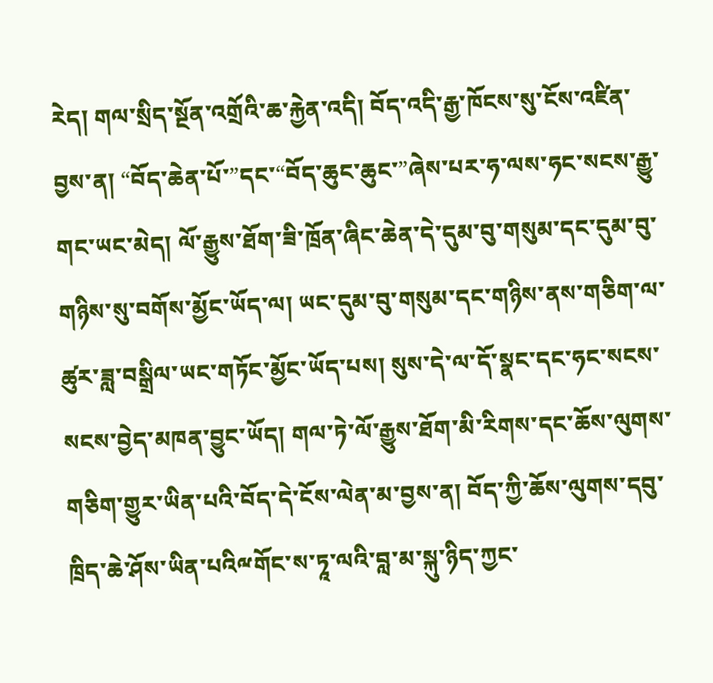རེད། གལ་སྲིད་སྔོན་འགྲོའི་ཆ་རྐྱེན་འདི། བོད་འདི་རྒྱ་ཁོངས་སུ་ངོས་འཛིན་བྱས་ན། “བོད་ཆེན་པོ་”དང་“བོད་ཆུང་ཆུང་”ཞེས་པར་ཧ་ལས་ཧང་སངས་རྒྱུ་གང་ཡང་མེད། ལོ་རྒྱུས་ཐོག་ཟི་ཁྲོན་ཞིང་ཆེན་དེ་དུམ་བུ་གསུམ་དང་དུམ་བུ་གཉིས་སུ་བགོས་མྱོང་ཡོད་ལ། ཡང་དུམ་བུ་གསུམ་དང་གཉིས་ནས་གཅིག་ལ་ཚུར་ཟླ་བསྒྲིལ་ཡང་གཏོང་མྱོང་ཡོད་པས། སུས་དེ་ལ་དོ་སྣང་དང་ཧང་སངས་སངས་བྱེད་མཁན་བྱུང་ཡོད། གལ་ཏེ་ལོ་རྒྱུས་ཐོག་མི་རིགས་དང་ཆོས་ལུགས་གཅིག་གྱུར་ཡིན་པའི་བོད་དེ་ངོས་ལེན་མ་བྱས་ན། བོད་ཀྱི་ཆོས་ལུགས་དབུ་ཁྲིད་ཆེ་ཤོས་ཡིན་པའིྋགོང་ས་ཏཱ་ལའི་བླ་མ་སྐུ་ཉིད་ཀྱང་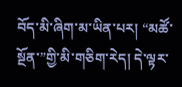བོད་མི་ཞིག་མ་ཡིན་པར། “མཚོ་སྔོན་”གྱི་མི་གཅིག་རེད། དེ་ལྟར་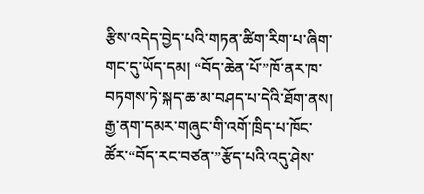རྩིས་འདེད་བྱེད་པའི་གཏན་ཚིག་རིག་པ་ཞིག་གང་དུ་ཡོད་དམ། “བོད་ཆེན་པོ་”ཁོ་ནར་ཁ་བཏགས་ཏེ་སྐད་ཆ་མ་བཤད་པ་དེའི་ཐོག་ནས། རྒྱ་ནག་དམར་གཞུང་གི་འགོ་ཁྲིད་པ་ཁོང་ཚོར་“བོད་རང་བཙན་”རྩོད་པའི་འདུ་ཤེས་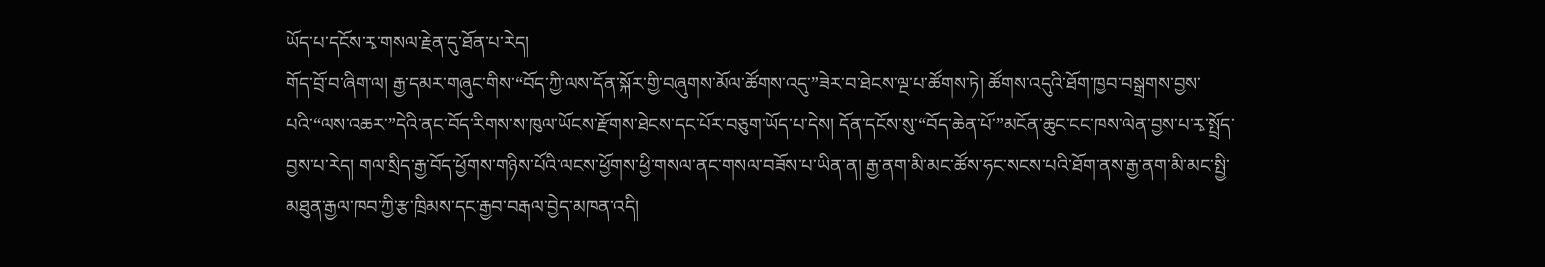ཡོད་པ་དངོས་རྭ་གསལ་རྗེན་དུ་ཐོན་པ་རེད།
གོད་བྲོ་བ་ཞིག་ལ། རྒྱ་དམར་གཞུང་གིས་“བོད་ཀྱི་ལས་དོན་སྐོར་གྱི་བཞུགས་མོལ་ཚོགས་འདུ་”ཟེར་བ་ཐེངས་ལྔ་པ་ཚོགས་ཏེ། ཚོགས་འདུའི་ཐོག་ཁྱབ་བསྒྲགས་བྱས་པའི་“ལས་འཆར་”དེའི་ནང་བོད་རིགས་ས་ཁུལ་ཡོངས་རྫོགས་ཐེངས་དང་པོར་བཅུག་ཡོད་པ་དེས། དོན་དངོས་སུ་“བོད་ཆེན་པོ་”མངོན་ཆུང་ངང་ཁས་ལེན་བྱས་པ་རྭ་སྤྲོད་བྱས་པ་རེད། གལ་སྲིད་རྒྱ་བོད་ཕྱོགས་གཉིས་པོའི་ལངས་ཕྱོགས་ཕྱི་གསལ་ནང་གསལ་བཟོས་པ་ཡིན་ན། རྒྱ་ནག་མི་མང་ཚོས་ཧང་སངས་པའི་ཐོག་ནས་རྒྱ་ནག་མི་མང་སྤྱི་མཐུན་རྒྱལ་ཁབ་ཀྱི་རྩ་ཁྲིམས་དང་རྒྱབ་བརྒལ་བྱེད་མཁན་འདི།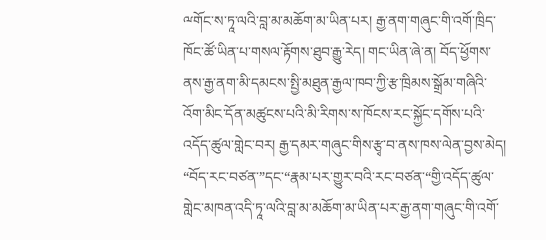ྋགོང་ས་ཏཱ་ལའི་བླ་མ་མཆོག་མ་ཡིན་པར། རྒྱ་ནག་གཞུང་གི་འགོ་ཁྲིད་ཁོང་ཚོ་ཡིན་པ་གསལ་རྟོགས་ཐུབ་རྒྱུ་རེད། གང་ཡིན་ཞེ་ན། བོད་ཕྱོགས་ནས་རྒྱ་ནག་མི་དམངས་སྤྱི་མཐུན་རྒྱལ་ཁབ་ཀྱི་རྩ་ཁྲིམས་སྒྲོམ་གཞིའི་འོག་མིང་དོན་མཚུངས་པའི་མི་རིགས་ས་ཁོངས་རང་སྐྱོང་དགོས་པའི་འདོད་ཚུལ་གླེང་བར། རྒྱ་དམར་གཞུང་གིས་རྩྭ་བ་ནས་ཁས་ལེན་བྱས་མེད། “བོད་རང་བཙན་”དང་“རྣམ་པར་གྱུར་བའི་རང་བཙན་“གྱི་འདོད་ཚུལ་གླེང་མཁན་འདི་ཏཱ་ལའི་བླ་མ་མཆོག་མ་ཡིན་པར་རྒྱ་ནག་གཞུང་གི་འགོ་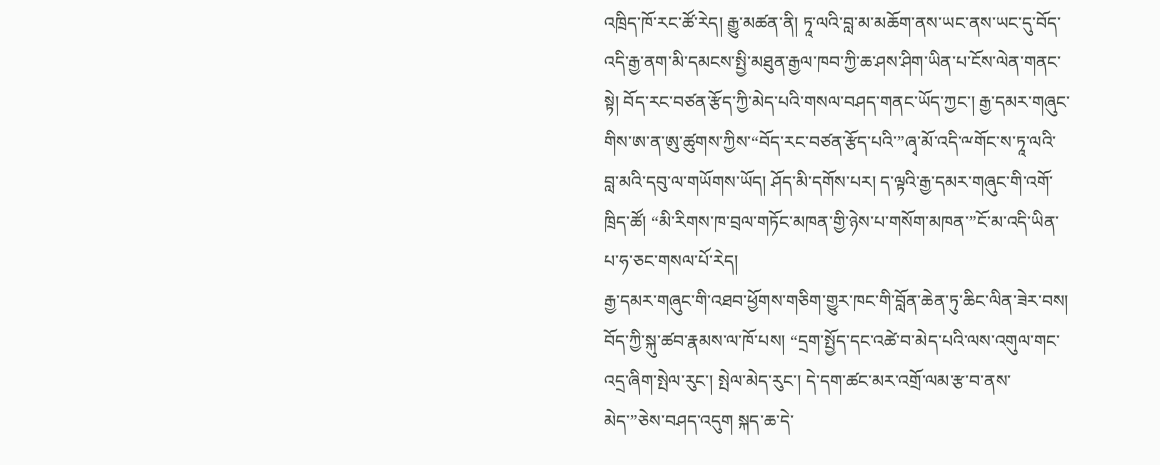འཁྲིད་ཁོ་རང་ཚོ་རེད། རྒྱུ་མཚན་ནི། ཏཱ་ལའི་བླ་མ་མཆོག་ནས་ཡང་ནས་ཡང་དུ་བོད་འདི་རྒྱ་ནག་མི་དམངས་སྤྱི་མཐུན་རྒྱལ་ཁབ་ཀྱི་ཆ་ཤས་ཤིག་ཡིན་པ་ངོས་ལེན་གནང་སྟེ། བོད་རང་བཙན་རྩོད་ཀྱི་མེད་པའི་གསལ་བཤད་གནང་ཡོད་ཀྱང་། རྒྱ་དམར་གཞུང་གིས་ཨ་ན་ཨུ་ཚུགས་ཀྱིས་“བོད་རང་བཙན་རྩོད་པའི་”ཞྭ་མོ་འདི་ྋགོང་ས་ཏཱ་ལའི་བླ་མའི་དབུ་ལ་གཡོགས་ཡོད། ཤོད་མི་དགོས་པར། ད་ལྟའི་རྒྱ་དམར་གཞུང་གི་འགོ་ཁྲིད་ཚོ། “མི་རིགས་ཁ་བྲལ་གཏོང་མཁན་གྱི་ཉེས་པ་གསོག་མཁན་”ངོ་མ་འདི་ཡིན་པ་ཧ་ཅང་གསལ་པོ་རེད།
རྒྱ་དམར་གཞུང་གི་འཐབ་ཕྱོགས་གཅིག་གྱུར་ཁང་གི་བློན་ཆེན་ཏུ་ཆིང་ལིན་ཟེར་བས། བོད་ཀྱི་སྐུ་ཚབ་རྣམས་ལ་ཁོ་པས། “དྲག་སྤྱོད་དང་འཚེ་བ་མེད་པའི་ལས་འགུལ་གང་འདྲ་ཞིག་སྤེལ་རུང་། སྤེལ་མེད་རུང་། དེ་དག་ཚང་མར་འགྲོ་ལམ་རྩ་བ་ནས་མེད་”ཅེས་བཤད་འདུག སྐད་ཆ་དེ་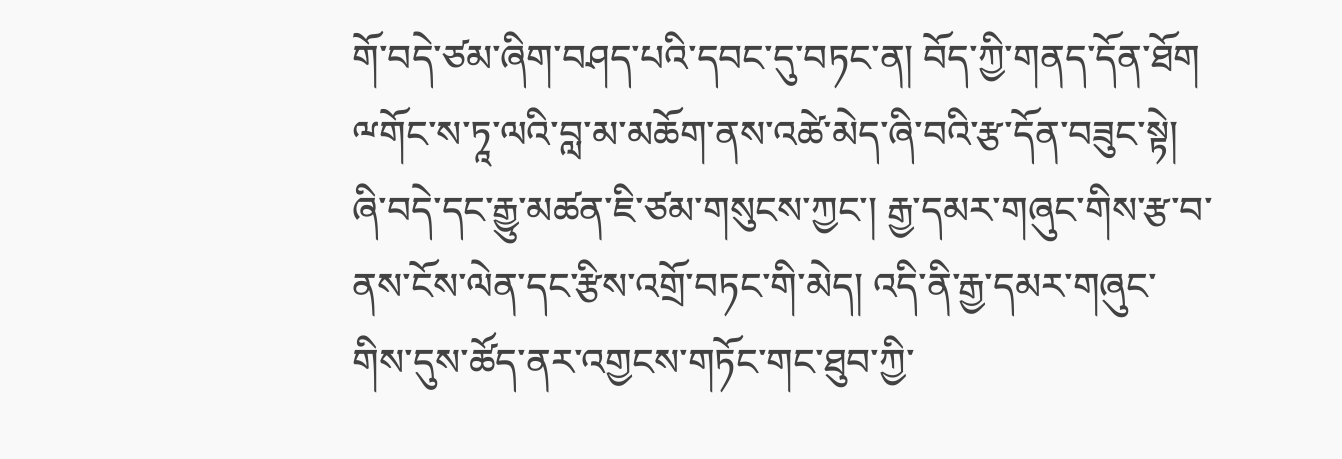གོ་བདེ་ཙམ་ཞིག་བཤད་པའི་དབང་དུ་བཏང་ན། བོད་ཀྱི་གནད་དོན་ཐོག ྋགོང་ས་ཏཱ་ལའི་བླ་མ་མཆོག་ནས་འཚེ་མེད་ཞི་བའི་རྩ་དོན་བཟུང་སྟེ། ཞི་བདེ་དང་རྒྱུ་མཚན་ཇི་ཙམ་གསུངས་ཀྱང་། རྒྱ་དམར་གཞུང་གིས་རྩ་བ་ནས་ངོས་ལེན་དང་རྩིས་འགྲོ་བཏང་གི་མེད། འདི་ནི་རྒྱ་དམར་གཞུང་གིས་དུས་ཚོད་ནར་འགྱངས་གཏོང་གང་ཐུབ་ཀྱི་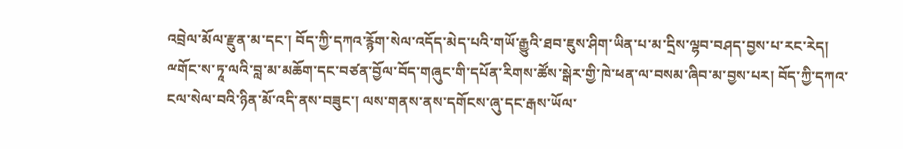འབྲེལ་མོལ་རྫུན་མ་དང་། བོད་ཀྱི་དཀའ་རྙོག་སེལ་འདོད་མེད་པའི་གཡོ་རྒྱུའི་ཐབ་ཇུས་ཤིག་ཡིན་པ་མ་དྲིས་ལྷབ་བཤད་བྱས་པ་རང་རེད། ྋགོང་ས་ཏཱ་ལའི་བླ་མ་མཆོག་དང་བཙན་བྱོལ་བོད་གཞུང་གི་དཔོན་རིགས་ཚོས་སྒེར་གྱི་ཁེ་ཕན་ལ་བསམ་ཞིབ་མ་བྱས་པར། བོད་ཀྱི་དཀའ་ངལ་སེལ་བའི་ཉིན་མོ་འདི་ནས་བཟུང་། ལས་གནས་ནས་དགོངས་ཞུ་དང་རྒས་ཡོལ་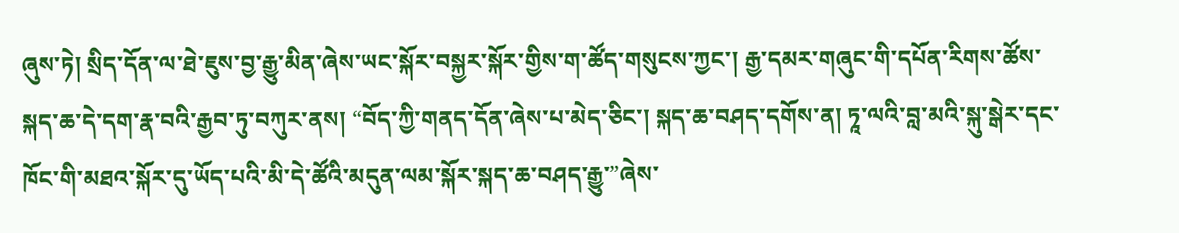ཞུས་ཏེ། སྲིད་དོན་ལ་ཐེ་ཇུས་བྱ་རྒྱུ་མིན་ཞེས་ཡང་སྐོར་བསྐྱར་སྐོར་གྱིས་ག་ཚོད་གསུངས་ཀྱང་། རྒྱ་དམར་གཞུང་གི་དཔོན་རིགས་ཚོས་སྐད་ཆ་དེ་དག་རྣ་བའི་རྒྱབ་ཏུ་བཀུར་ནས། “བོད་ཀྱི་གནད་དོན་ཞེས་པ་མེད་ཅིང་། སྐད་ཆ་བཤད་དགོས་ན། ཏཱ་ལའི་བླ་མའི་སྐུ་སྒེར་དང་ཁོང་གི་མཐའ་སྐོར་དུ་ཡོད་པའི་མི་དེ་ཚོའི་མདུན་ལམ་སྐོར་སྐད་ཆ་བཤད་རྒྱུ་”ཞེས་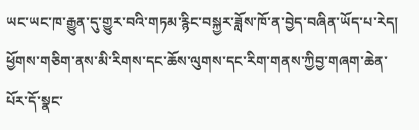ཡང་ཡང་ཁ་རྒྱུན་དུ་གྱུར་བའི་གཏམ་རྙིང་བསྐྱར་ཟློས་ཁོ་ན་བྱེད་བཞིན་ཡོད་པ་རེད།
ཕྱོགས་གཅིག་ནས་མི་རིགས་དང་ཆོས་ལུགས་དང་རིག་གནས་ཀྱིབྱ་གཞག་ཆེན་པོར་དོ་སྣང་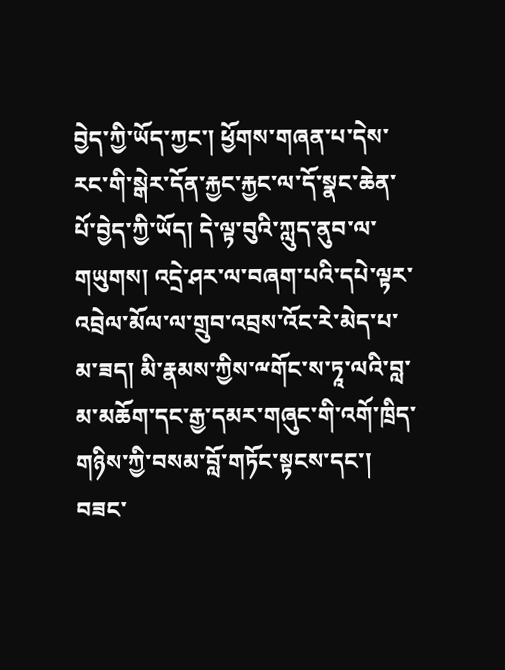བྱེད་ཀྱི་ཡོད་ཀྱང་། ཕྱོགས་གཞན་པ་དེས་རང་གི་སྒེར་དོན་རྐྱང་རྐྱང་ལ་དོ་སྣང་ཆེན་པོ་བྱེད་ཀྱི་ཡོད། དེ་ལྟ་བུའི་ཀླུད་ནུབ་ལ་གཡུགས། འདྲེ་ཤར་ལ་བཞག་པའི་དཔེ་ལྟར་འབྲེལ་མོལ་ལ་གྲུབ་འབྲས་འོང་རེ་མེད་པ་མ་ཟད། མི་རྣམས་ཀྱིས་ྋགོང་ས་ཏཱ་ལའི་བླ་མ་མཆོག་དང་རྒྱ་དམར་གཞུང་གི་འགོ་ཁྲིད་གཉིས་ཀྱི་བསམ་བློ་གཏོང་སྟངས་དང་། བཟང་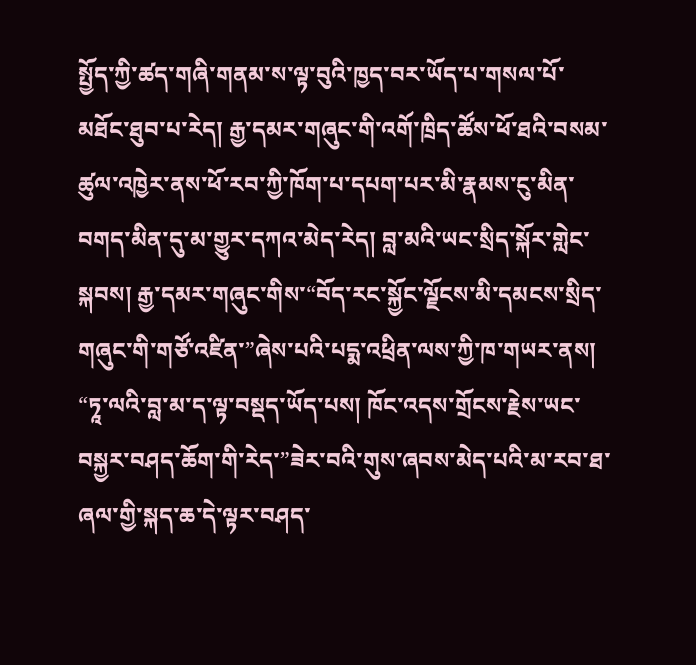སྤྱོད་ཀྱི་ཚད་གཞི་གནམ་ས་ལྟ་བུའི་ཁྱད་བར་ཡོད་པ་གསལ་པོ་མཐོང་ཐུབ་པ་རེད། རྒྱ་དམར་གཞུང་གི་འགོ་ཁྲིད་ཚོས་ཕོ་ཐའི་བསམ་ཚུལ་འཁྱེར་ནས་ཕོ་རབ་ཀྱི་ཁོག་པ་དཔག་པར་མི་རྣམས་ངུ་མིན་བགད་མིན་དུ་མ་གྱུར་དཀའ་མེད་རེད། བླ་མའི་ཡང་སྲིད་སྐོར་གླེང་སྐབས། རྒྱ་དམར་གཞུང་གིས་“བོད་རང་སྐྱོང་ལྗོངས་མི་དམངས་སྲིད་གཞུང་གི་གཙོ་འཛིན་”ཞེས་པའི་པདྨ་འཕྲིན་ལས་ཀྱི་ཁ་གཡར་ནས། “ཏཱ་ལའི་བླ་མ་ད་ལྟ་བསྡད་ཡོད་པས། ཁོང་འདས་གྲོངས་རྗེས་ཡང་བསྐྱར་བཤད་ཆོག་གི་རེད་”ཟེར་བའི་གུས་ཞབས་མེད་པའི་མ་རབ་ཐ་ཞལ་གྱི་སྐད་ཆ་དེ་ལྟར་བཤད་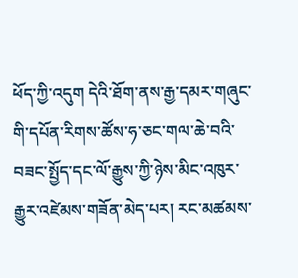ཕོད་ཀྱི་འདུག དེའི་ཐོག་ནས་རྒྱ་དམར་གཞུང་གི་དཔོན་རིགས་ཚོས་ཧ་ཅང་གལ་ཆེ་བའི་བཟང་སྤྱོད་དང་ལོ་རྒྱུས་ཀྱི་ཉེས་མིང་འཁུར་རྒྱུར་འཛེམས་གཟོན་མེད་པར། རང་མཚམས་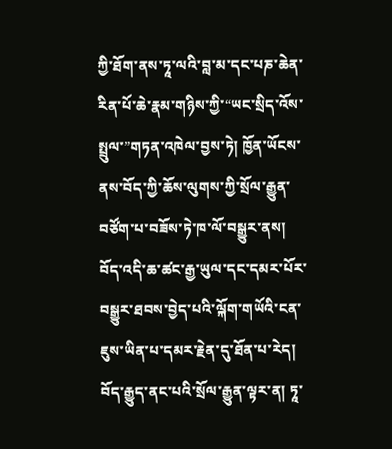ཀྱི་ཐོག་ནས་ཏཱ་ལའི་བླ་མ་དང་པཎ་ཆེན་རིན་པོ་ཆེ་རྣམ་གཉིས་ཀྱི་“ཡང་སྲིད་འོས་སྤྲུལ་”གཏན་འཁེལ་བྱས་ཏེ། ཁྱོན་ཡོངས་ནས་བོད་ཀྱི་ཆོས་ལུགས་ཀྱི་སྲོལ་རྒྱུན་བཙོག་པ་བཟོས་ཏེ་ཁ་ལོ་བསྒྱུར་ནས། བོད་འདི་ཆ་ཚང་རྒྱ་ཡུལ་དང་དམར་པོར་བསྒྱུར་ཐབས་བྱེད་པའི་ལྐོག་གཡོའི་ངན་ཇུས་ཡིན་པ་དམར་རྗེན་དུ་ཐོན་པ་རེད།
བོད་རྒྱུད་ནང་པའི་སྲོལ་རྒྱུན་ལྟར་ན། ཏཱ་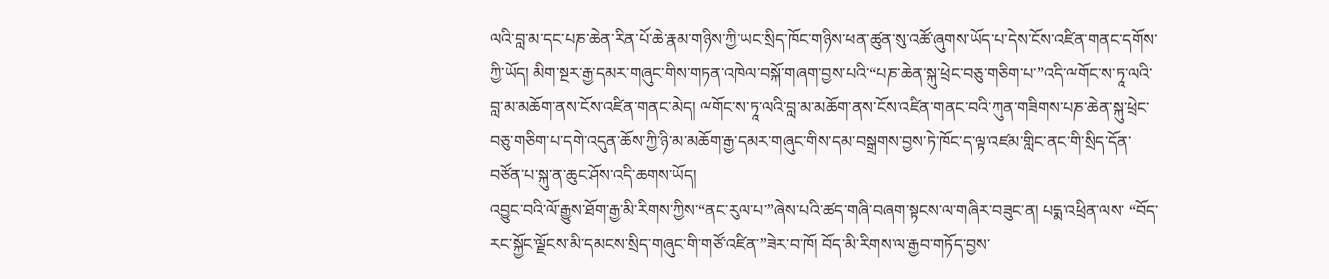ལའི་བླ་མ་དང་པཎ་ཆེན་རིན་པོ་ཆེ་རྣམ་གཉིས་ཀྱི་ཡང་སྲིད་ཁོང་གཉིས་ཕན་ཚུན་སུ་འཚོ་ཞུགས་ཡོད་པ་དེས་ངོས་འཛིན་གནང་དགོས་ཀྱི་ཡོད། མིག་སྔར་རྒྱ་དམར་གཞུང་གིས་གཏན་འཁེལ་བསྐོ་གཞག་བྱས་པའི་“པཎ་ཆེན་སྐུ་ཕྲེང་བཅུ་གཅིག་པ་”འདི་ྋགོང་ས་ཏཱ་ལའི་བླ་མ་མཆོག་ནས་ངོས་འཛིན་གནང་མེད། ྋགོང་ས་ཏཱ་ལའི་བླ་མ་མཆོག་ནས་ངོས་འཛིན་གནང་བའི་ཀུན་གཟིགས་པཎ་ཆེན་སྐུ་ཕྲེང་བཅུ་གཅིག་པ་དགེ་འདུན་ཆོས་ཀྱི་ཉི་མ་མཆོག་རྒྱ་དམར་གཞུང་གིས་དམ་བསྒྲགས་བྱས་ཏེ་ཁོང་ད་ལྟ་འཛམ་གླིང་ནང་གི་སྲིད་དོན་བཙོན་པ་སྐུ་ན་ཆུང་ཤོས་འདི་ཆགས་ཡོད།
འབྱུང་བའི་ལོ་རྒྱུས་ཐོག་རྒྱ་མི་རིགས་ཀྱིས་“ནང་རུལ་པ་”ཞེས་པའི་ཚད་གཞི་བཞག་སྟངས་ལ་གཞིར་བཟུང་ན། པདྨ་འཕྲིན་ལས་ “བོད་རང་སྐྱོང་ལྗོངས་མི་དམངས་སྲིད་གཞུང་གི་གཙོ་འཛིན་”ཟེར་བ་ཁོ། བོད་མི་རིགས་ལ་རྒྱབ་གཏོད་བྱས་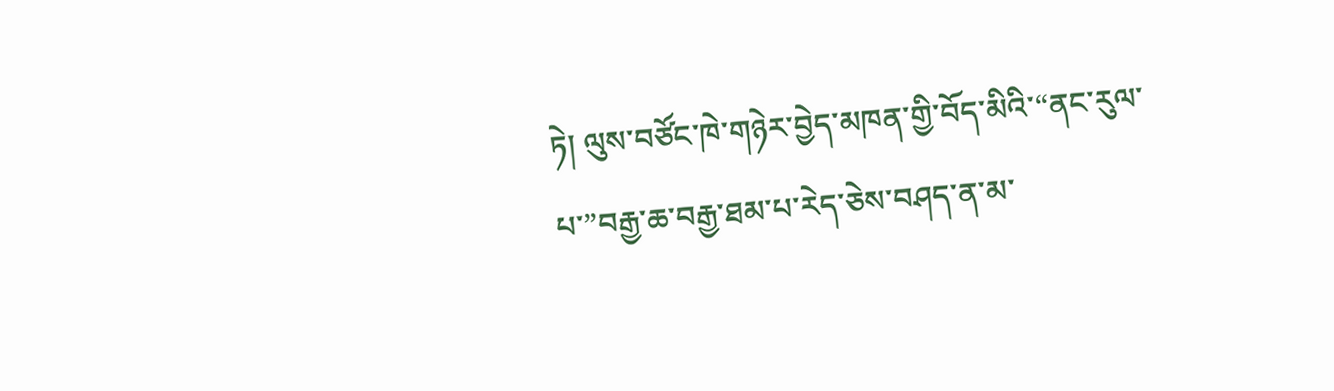ཏེ། ལུས་བཙོང་ཁེ་གཉེར་བྱེད་མཁན་གྱི་བོད་མིའི་“ནང་རུལ་པ་”བརྒྱ་ཆ་བརྒྱ་ཐམ་པ་རེད་ཅེས་བཤད་ན་མ་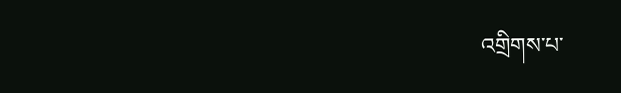འགྲིགས་པ་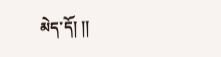མེད་དོ། །།